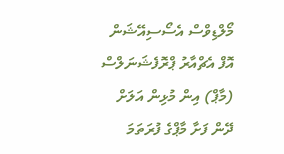މޯލްޑިވްސް އެސޯސިއޭޝަން އޮފް އެޗްއާރު ޕްރޮފެޝަނަލްސް (މާޕް) އިން މުޅިން އަލަށް ދޭން ފަށާ މާޕްގެ ފުރަތަމަ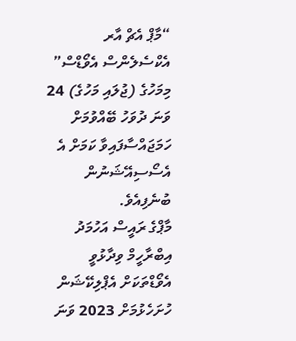“މާޕް އެޗް އާރ އެކްސެލެންސް އެވޯޑްސް” މިމަހުގެ (ޖުލައި މަހުގެ) 24 ވަނަ ދުވަހު ބޭއްވުމަށް ހަމަޖައްސާފައިވާ ކަމަށް އެ އެސޯސިއޭޝަނުން ބުނެފިއެވެ.
މާޕްގެ ރައީސް އަހުމަދު އިބްރާހީމް ވިދާޅުވީ އެވޯޑްތަކަށް އެޕްލިކޭޝަން ހުށަހެޅުމަށް 2023 ވަނަ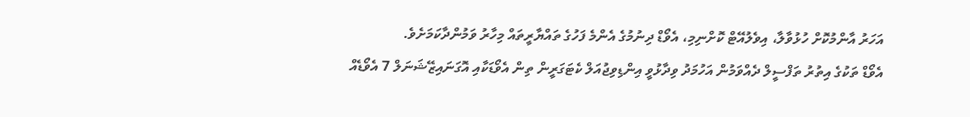އަހަރު އާންމުކޮށް ހުޅުވާލާ، އިވެލުއޭޓް ކޮށްނިމި، އެވޯޑް ދިނުމުގެ އެންމެ ފަހުގެ ތައްޔާރީތައް މިހާރު ވަމުންދާކަމަށެވެ.
އެވޯޑް ތަކުގެ އިތުރު ތަފްސީލް ދެއްވަމުން އަހުމަދު ވިދާޅުވީ އިންޑިވިޖުއަލް ކެޓަގަރީން ތިން އެވޯޑަކާއި އޮގަނައިޒޭޝަނަލް 7 އެވޯޑެއް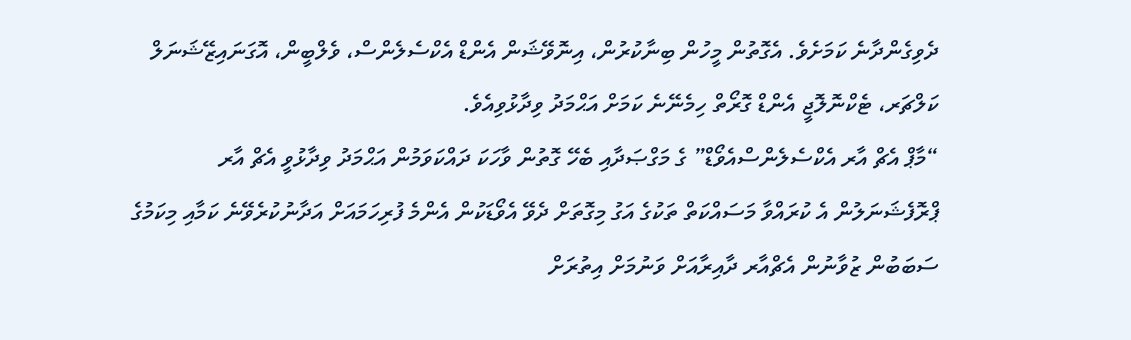ދެވިގެންދާނެ ކަމަށެވެ. އެގޮތުން މީހުން ބިނާކުރުން، އިނޮވޭޝަން އެންޑް އެކްސެލެންސް، ވެލްބީން، އޮގަނައިޒޭޝަނަލް ކަލްޗަރ، ޓެކްނޮލޮޖީ އެންޑް ގޮރޯތް ހިމެނޭނެ ކަމަށް އަޙްމަދު ވިދާޅުވިއެވެ.
“މާޕް އެޗް އާރ އެކްސެލެންސްއެވޯޑް” ގެ މަގްޞަދާއި ބެހޭ ގޮތުން ވާހަކަ ދައްކަވަމުން އަޙްމަދު ވިދާޅުވީ އެޗް އާރ ޕްރޮފެޝަނަލުން އެ ކުރައްވާ މަސައްކަތް ތަކުގެ އަގު މިގޮތަށް ދެވޭ އެވޯޑަކުން އެންމެ ފުރިހަމައަށް އަދާނުކުރެވޭނެ ކަމާއި މިކަމުގެ ސަބަބުން ޒުވާނުން އެޗްއާރ ދާއިރާއަށް ވަނުމަށް އިތުރަށް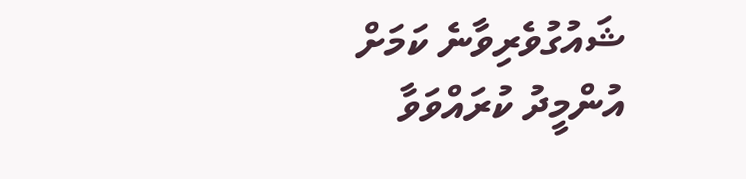ޝައުގުވެރިވާނެ ކަމަށް އުންމީދު ކުރައްވަވާ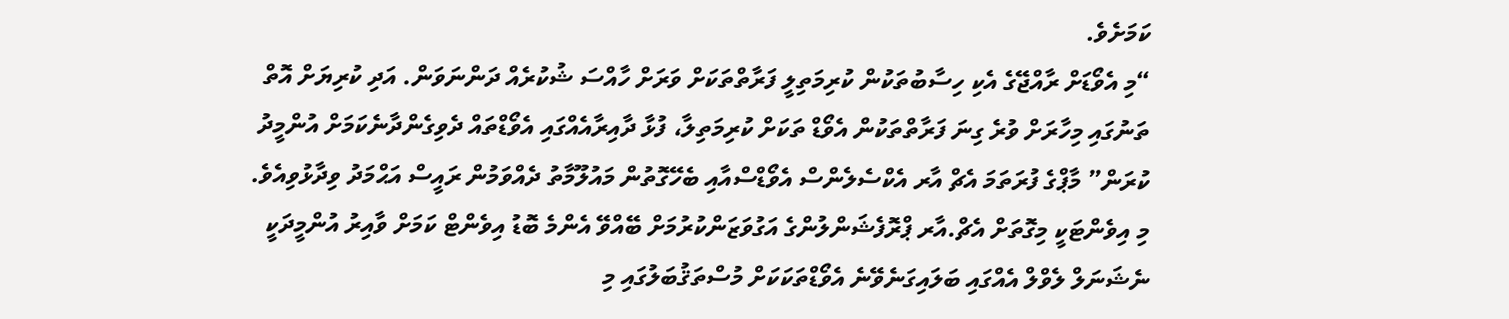ކަމަށެވެ.
“މި އެވޯޑަށް ރާއްޖޭގެ އެކި ހިސާބުތަކުން ކުރިމަތިލީ ފަރާތްތަކަށް ވަރަށް ހާއްސަ ޝުކުރެއް ދަންނަވަން. އަދި ކުރިޔަށް އޮތް ތަނުގައި މިހާރަށް ވުރެ ގިނަ ފަރާތްތަކުން އެވޯޑް ތަކަށް ކުރިމަތިލާ، ފުޅާ ދާއިރާއެއްގައި އެވޯޑްތައް ދެވިގެންދާނެކަމަށް އުންމީދު ކުރަން” މާޕްގެ ފުރަތަމަ އެޗް އާރ އެކްސެލެންސް އެވޯޑްސްއާއި ބެހޭގޮތުން މައުލޫމާތު ދެއްވަމުން ރައީސް އަޙްމަދު ވިދާޅުވިއެވެ.
މި އިވެންޓަކީ މިގޮތަށް އެޗް.އާރ ޕްރޮފެޝަންލުންގެ އަގުވަޒަންކުރުމަށް ބޭއްވޭ އެންމެ ބޮޑު އިވެންޓް ކަމަށް ވާއިރު އުންމީދަކީ ނެޝަނަލް ލެވްލް އެއްގައި ބަލައިގަނެވޭނެ އެވޯޑްތަކަކަށް މުސްތަޤުބަލުގައި މި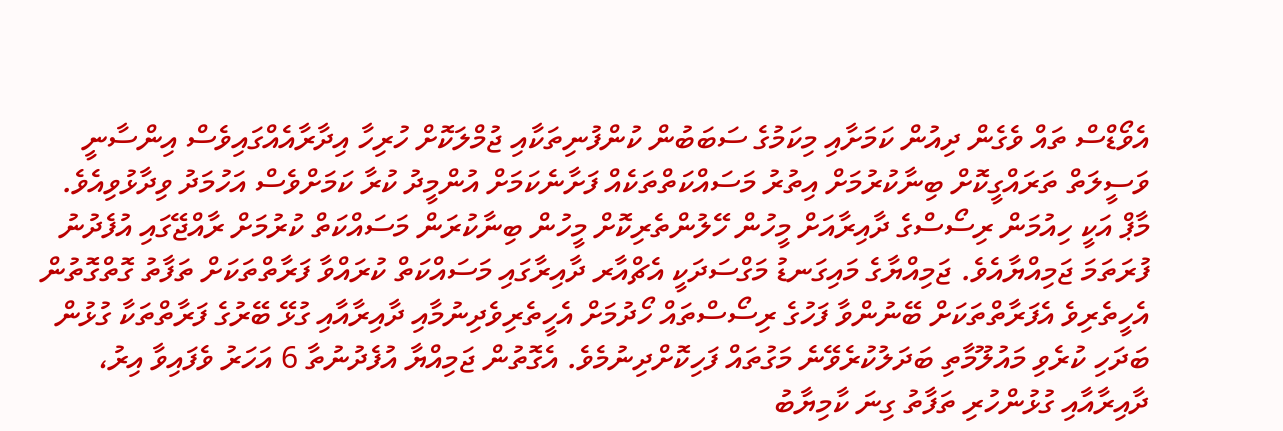އެވޯޑްސް ތައް ވެގެން ދިއުން ކަމަށާއި މިކަމުގެ ސަބަބުން ކުންފުނިތަކާއި ޖުމްލަކޮށް ހުރިހާ އިދާރާއެއްގައިވެސް އިންސާނީ ވަސީލަތް ތަރައްގީކޮށް ބިނާކުރުމަށް އިތުރު މަސައްކަތްތަކެއް ފަށާނެކަމަށް އުންމީދު ކުރާ ކަމަށްވެސް އަހުމަދު ވިދާޅުވިއެވެ.
މާޕް އަކީ ހިއުމަން ރިސޯސްގެ ދާއިރާއަށް މީހުން ހޭލުންތެރިކޮށް މީހުން ބިނާކުރަން މަސައްކަތް ކުރުމަށް ރާއްޖޭގައި އުފެދުނު ފުރަތަމަ ޖަމިއްޔާއެވެ. ޖަމިއްޔާގެ މައިގަނޑު މަގްސަދަކީ އެޗްއާރ ދާއިރާގައި މަސައްކަތް ކުރައްވާ ފަރާތްތަކަށް ތަފާތު ގޮތްގޮތުން އެހީތެރިވެ އެފަރާތްތަކަށް ބޭނުންވާ ފަހުގެ ރިސޯސްތައް ހޯދުމަށް އެހީތެރިވެދިނުމާއި ދާއިރާއާއި ގުޅޭ ބޭރުގެ ފަރާތްތަކާ ގުޅުން ބަދަހި ކުރެވި މައުލޫމާތި ބަދަލުކުރެވޭނެ މަގުތައް ފަހިކޮށްދިނުމެވެ. އެގޮތުން ޖަމިއްޔާ އުފެދުނުތާ 6 އަހަރު ވެފައިވާ އިރު، ދާއިރާއާއި ގުޅުންހުރި ތަފާތު ގިނަ ކާމިޔާބު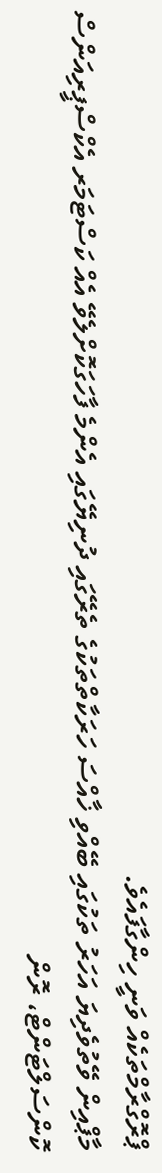ޕްރޮގްރާމްތަކެއް ވަނީ ހިންގާފައެވެ.
މާޕްއިން ވޭތުވެދިޔަ އަހަރު ތަކުގައި ބޭއްވި ޚާއްސަ ހަރަކާތްތަކުގެ ތެރޭގައި ދުނިޔޭގައި އެންމެ ފާހަގަކޮށްލެވޭ އެއް ކަސްޓަމަރ އެކްސްޕީރިއަންސް ކޮންސަލްޓަންޓް، ރޮން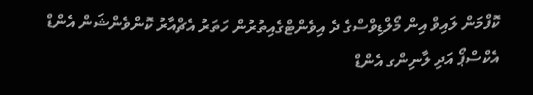ކޮފްމަން ލައިވް އިން މޯލްޑިވްސްގެ ދެ އިވެންޓްގެއިތުރުން ހަތަރު އެޗްއާރު ކޮންވެންޝަން އެންޑް އެކްސްޕޯ އަދި ލާނިންގ އެންޑް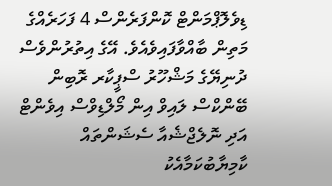ޑިވެލޮޕްމަންޓް ކޮންފަރެންސް 4 ފަހަރެއްގެ މަތިން ބާއްވާފައިވެއެވެ. އޭގެ އިތުރުންވެސް ދުނިޔޭގެ މަޝްހޫރު ސްޕީކާރ ރޮބިން ބޭންކްސް ލައިވް އިން މޯލްޑިވްސް އިވެންޓް އަދި ނޮލެޖްޝެއާ ސެޝަންތައް ކާމިޔާބުކަމާއެކު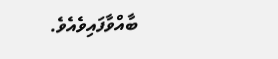ބާއްވާފައިވެއެވެ.